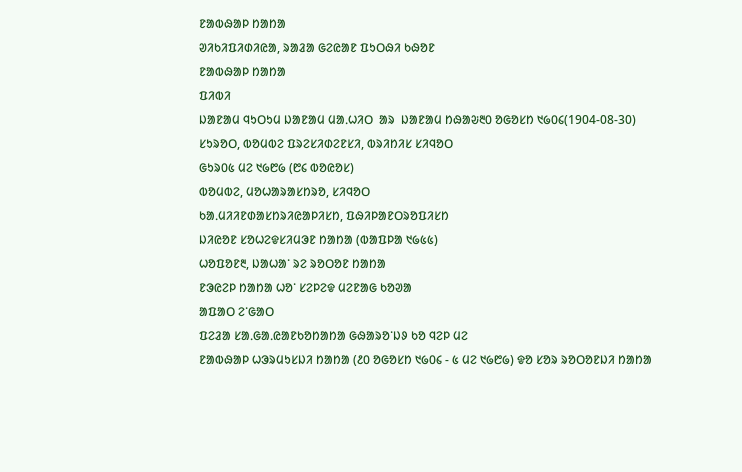ᱱᱟᱵᱷᱟᱞ ᱴᱟᱴᱟ
ᱣᱤᱠᱤᱯᱤᱰᱤᱭᱟ, ᱨᱟᱲᱟ ᱜᱮᱭᱟᱱ ᱯᱩᱛᱷᱤ ᱠᱷᱚᱱ
ᱱᱟᱵᱷᱟᱞ ᱴᱟᱴᱟ
ᱯᱤᱵᱤ
ᱡᱟᱱᱟᱢ ᱧᱩᱛᱩᱢ ᱡᱟᱱᱟᱢ ᱢᱟᱹᱦᱤᱛ  ᱟᱨ  ᱡᱟᱱᱟᱢ ᱴᱷᱟᱶ᱓᱐ ᱚᱜᱚᱥᱴ ᱑᱙᱐᱔(1904-08-30)
ᱥᱩᱨᱚᱛ, ᱵᱚᱢᱵᱮ ᱯᱨᱮᱥᱤᱰᱮᱱᱥᱤ, ᱵᱨᱤᱴᱤᱥ ᱥᱤᱧᱚᱛ
ᱜᱩᱨ᱐᱕ ᱢᱮ ᱑᱙᱘᱙ (᱘᱔ ᱵᱚᱭᱚᱥ)
ᱵᱚᱢᱵᱮ, ᱢᱚᱦᱟᱨᱟᱥᱴᱨᱚ, ᱥᱤᱧᱚᱛ
ᱠᱟᱹᱢᱤᱤᱱᱰᱟᱥᱴᱨᱤᱭᱟᱞᱤᱥᱴ, ᱯᱷᱤᱞᱟᱱᱛᱨᱚᱯᱤᱥᱴ
ᱡᱤᱭᱚᱱ ᱥᱚᱦᱮᱫᱥᱤᱢᱳᱱ ᱴᱟᱴᱟ (ᱵᱟᱯᱞᱟ ᱑᱙᱕᱕)
ᱦᱚᱯᱚᱱ᱓, ᱡᱟᱦᱟᱸ ᱨᱮ ᱨᱚᱛᱚᱱ ᱴᱟᱴᱟ
ᱱᱳᱭᱮᱞ ᱴᱟᱴᱟ ᱦᱚᱸ ᱥᱮᱞᱮᱫ ᱢᱮᱱᱟᱜ ᱠᱚᱣᱟ
ᱟᱯᱟᱛ ᱮᱸᱜᱟᱛ
ᱯᱮᱲᱟ ᱥᱟᱹᱜᱟᱹᱭᱟᱱᱠᱚᱴᱟᱴᱟ ᱜᱷᱟᱨᱚᱸᱡᱽ ᱠᱚ ᱧᱮᱞ ᱢᱮ
ᱱᱟᱵᱷᱟᱞ ᱦᱳᱨᱢᱩᱥᱡᱤ ᱴᱟᱴᱟ (᱒᱐ ᱚᱜᱚᱥᱴ ᱑᱙᱐᱔ - ᱕ ᱢᱮ ᱑᱙᱘᱙) ᱫᱚ ᱥᱚᱨ ᱨᱚᱛᱚᱱᱡᱤ ᱴᱟᱴᱟ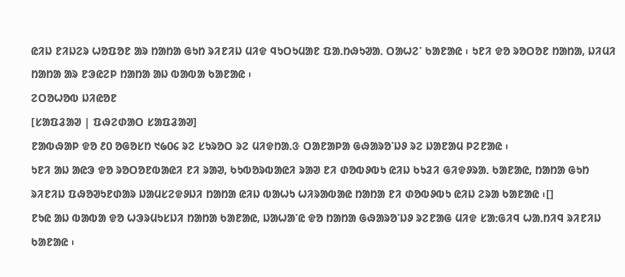ᱭᱤᱡ ᱱᱤᱡᱮᱨ ᱦᱚᱯᱚᱱ ᱟᱨ ᱴᱟᱴᱟ ᱜᱩᱴ ᱨᱤᱱᱤᱡ ᱢᱤᱫ ᱧᱩᱛᱩᱢᱟᱱ ᱯᱟᱹᱴᱷᱩᱣᱟᱹ ᱛᱟᱦᱮᱸ ᱠᱟᱱᱟᱭ ᱾ ᱩᱱᱤ ᱫᱚ ᱨᱚᱛᱚᱱ ᱴᱟᱴᱟ, ᱡᱤᱢᱤ ᱴᱟᱴᱟ ᱟᱨ ᱱᱳᱭᱮᱞ ᱴᱟᱴᱟ ᱟᱡ ᱵᱟᱵᱟ ᱠᱟᱱᱟᱭ ᱾
ᱮᱛᱚᱦᱚᱵ ᱡᱤᱭᱚᱱ
[ᱥᱟᱯᱲᱟᱣ | ᱯᱷᱮᱰᱟᱛ ᱥᱟᱯᱲᱟᱣ]
ᱱᱟᱵᱷᱟᱞ ᱫᱚ ᱒᱐ ᱚᱜᱚᱥᱴ ᱑᱙᱐᱔ ᱨᱮ ᱥᱩᱨᱚᱛ ᱨᱮ ᱢᱤᱫᱴᱟᱹᱝ ᱛᱟᱱᱟᱞᱟ ᱜᱷᱟᱨᱚᱸᱡᱽ ᱨᱮ ᱡᱟᱱᱟᱢ ᱞᱮᱱᱟᱭ ᱾
ᱩᱱᱤ ᱟᱡ ᱟᱭᱳ ᱫᱚ ᱨᱚᱛᱚᱱᱵᱟᱭᱤ ᱱᱤ ᱨᱟᱣ, ᱠᱩᱵᱚᱨᱵᱟᱭᱤ ᱨᱟᱣ ᱱᱤ ᱰᱚᱵᱽᱵᱩ ᱭᱤᱡ ᱠᱩᱲᱤ ᱜᱤᱫᱽᱨᱟᱹ ᱠᱟᱱᱟᱭ, ᱴᱟᱴᱟ ᱜᱩᱴ ᱨᱤᱱᱤᱡ ᱯᱷᱚᱣᱩᱱᱰᱟᱨ ᱡᱟᱢᱥᱮᱫᱽᱡᱤ ᱴᱟᱴᱟ ᱭᱤᱡ ᱵᱟᱦᱩ ᱦᱤᱨᱟᱵᱟᱭ ᱴᱟᱴᱟ ᱱᱤ ᱰᱚᱵᱽᱵᱩ ᱭᱤᱡ ᱮᱨᱟ ᱠᱟᱱᱟᱭ ᱾[]
ᱱᱩᱭ ᱟᱡ ᱵᱟᱵᱟ ᱫᱚ ᱦᱳᱨᱢᱩᱥᱡᱤ ᱴᱟᱴᱟ ᱠᱟᱱᱟᱭ, ᱡᱟᱦᱟᱸᱭ ᱫᱚ ᱴᱟᱴᱟ ᱜᱷᱟᱨᱚᱸᱡᱽ ᱨᱮᱱᱟᱜ ᱢᱤᱫ ᱥᱟᱺᱜᱤᱧ ᱦᱟᱹᱴᱤᱧ ᱨᱤᱱᱤᱡ ᱠᱟᱱᱟᱭ ᱾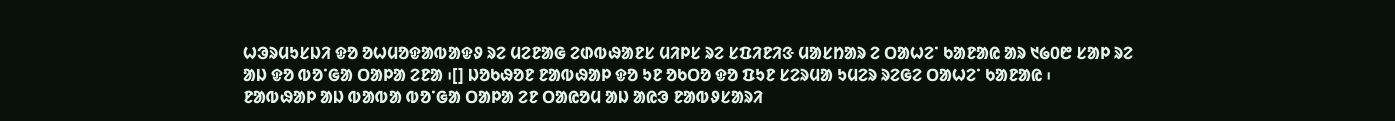ᱦᱳᱨᱢᱩᱥᱡᱤ ᱫᱚ ᱚᱦᱢᱚᱫᱟᱵᱟᱫᱽ ᱨᱮ ᱢᱮᱱᱟᱜ ᱮᱰᱵᱷᱟᱱᱥ ᱢᱤᱞᱥ ᱨᱮ ᱥᱯᱤᱱᱤᱝ ᱢᱟᱥᱴᱟᱨ ᱮ ᱛᱟᱦᱮᱸ ᱠᱟᱱᱟᱭ ᱟᱨ ᱑᱙᱐᱘ ᱥᱟᱞ ᱨᱮ ᱟᱡ ᱫᱚ ᱵᱚᱸᱜᱟ ᱛᱟᱞᱟ ᱮᱱᱟ ᱾[] ᱡᱚᱠᱷᱚᱱ ᱱᱟᱵᱷᱟᱞ ᱫᱚ ᱩᱱ ᱚᱠᱛᱚ ᱫᱚ ᱯᱩᱱ ᱥᱮᱨᱢᱟ ᱩᱢᱮᱨ ᱨᱮᱜᱮ ᱛᱟᱦᱮᱸ ᱠᱟᱱᱟᱭ ᱾
ᱱᱟᱵᱷᱟᱞ ᱟᱡ ᱵᱟᱵᱟ ᱵᱚᱸᱜᱟ ᱛᱟᱞᱟ ᱮᱱ ᱛᱟᱭᱚᱢ ᱟᱡ ᱟᱭᱳ ᱱᱟᱵᱽᱥᱟᱨᱤ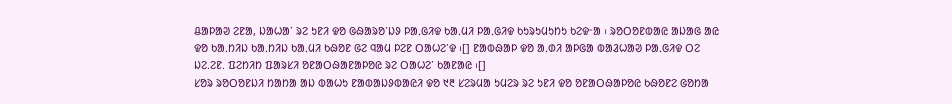ᱪᱟᱞᱟᱣ ᱮᱱᱟ, ᱡᱟᱦᱟᱸ ᱨᱮ ᱩᱱᱤ ᱫᱚ ᱜᱷᱟᱨᱚᱸᱡᱽ ᱞᱟᱹᱜᱤᱫ ᱠᱟᱹᱢᱤ ᱞᱟᱹᱜᱤᱫ ᱠᱩᱨᱩᱢᱩᱴᱩ ᱠᱮᱫᱼᱟ ᱾ ᱨᱚᱛᱚᱱᱵᱟᱭ ᱟᱡᱟᱜ ᱟᱭ ᱫᱚ ᱠᱟᱹᱴᱤᱡ ᱠᱟᱹᱴᱤᱡ ᱠᱟᱹᱢᱤ ᱠᱷᱚᱱ ᱜᱮ ᱧᱟᱢ ᱞᱮᱱ ᱛᱟᱦᱮᱸᱫ ᱾[] ᱱᱟᱵᱷᱟᱞ ᱫᱚ ᱟᱹᱰᱤ ᱟᱞᱜᱟ ᱵᱟᱲᱦᱟᱣ ᱞᱟᱹᱜᱤᱫ ᱛᱮ ᱡᱮ.ᱮᱱ. ᱯᱮᱴᱤᱴ ᱯᱟᱨᱥᱤ ᱚᱱᱟᱛᱷᱟᱱᱟᱞᱚᱭ ᱨᱮ ᱛᱟᱦᱮᱸ ᱠᱟᱱᱟᱭ ᱾[]
ᱥᱚᱨ ᱨᱚᱛᱚᱱᱡᱤ ᱴᱟᱴᱟ ᱟᱡ ᱵᱟᱦᱩ ᱱᱟᱵᱟᱡᱽᱵᱟᱭᱤ ᱫᱚ ᱑᱓ ᱥᱮᱨᱢᱟ ᱩᱢᱮᱨ ᱨᱮ ᱩᱱᱤ ᱫᱚ ᱚᱱᱟᱛᱷᱟᱞᱚᱭ ᱠᱷᱚᱱᱮ ᱜᱚᱴᱟ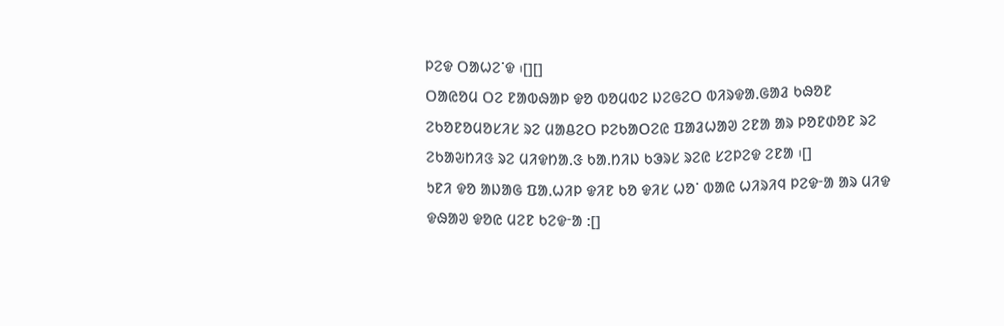ᱞᱮᱫ ᱛᱟᱦᱮᱸᱫ ᱾[][]
ᱛᱟᱭᱚᱢ ᱛᱮ ᱱᱟᱵᱷᱟᱞ ᱫᱚ ᱵᱚᱢᱵᱮ ᱡᱮᱜᱮᱛ ᱵᱤᱨᱫᱟᱹᱜᱟᱲ ᱠᱷᱚᱱ ᱮᱠᱚᱱᱚᱢᱚᱥᱤᱥ ᱨᱮ ᱢᱟᱪᱮᱛ ᱞᱮᱠᱟᱛᱮᱭ ᱯᱟᱲᱦᱟᱣ ᱮᱱᱟ ᱟᱨ ᱞᱚᱱᱰᱚᱱ ᱨᱮ ᱮᱠᱟᱶᱴᱤᱝ ᱨᱮ ᱢᱤᱫᱴᱟᱹᱝ ᱠᱟᱹᱴᱤᱡ ᱠᱳᱨᱥ ᱨᱮᱭ ᱥᱮᱞᱮᱫ ᱮᱱᱟ ᱾[]
ᱩᱱᱤ ᱫᱚ ᱟᱡᱟᱜ ᱯᱟᱹᱦᱤᱞ ᱫᱤᱱ ᱠᱚ ᱫᱤᱥ ᱦᱚᱸ ᱵᱟᱭ ᱦᱤᱨᱤᱧ ᱞᱮᱫᱼᱟ ᱟᱨ ᱢᱤᱫ ᱫᱷᱟᱣ ᱫᱚᱭ ᱢᱮᱱ ᱠᱮᱫᱼᱟ :[]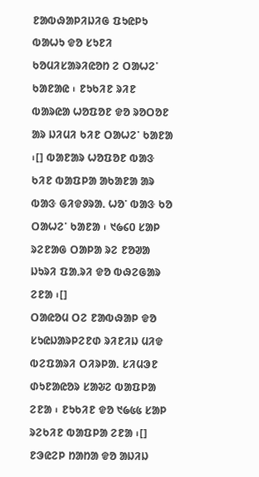ᱱᱟᱵᱷᱟᱞᱤᱡᱤᱜ ᱯᱩᱭᱞᱩ ᱵᱟᱦᱩ ᱫᱚ ᱥᱩᱱᱤ ᱠᱚᱢᱤᱥᱟᱨᱤᱭᱚᱴ ᱮ ᱛᱟᱦᱮᱸ ᱠᱟᱱᱟᱭ ᱾ ᱱᱩᱠᱤᱱ ᱨᱤᱱ ᱵᱟᱨᱭᱟ ᱦᱚᱯᱚᱱ ᱫᱚ ᱨᱚᱛᱚᱱ ᱟᱨ ᱡᱤᱢᱤ ᱠᱤᱱ ᱛᱟᱦᱮᱸ ᱠᱟᱱᱟ ᱾[] ᱵᱟᱱᱟᱨ ᱦᱚᱯᱚᱱ ᱵᱟᱝ ᱠᱤᱱ ᱵᱟᱯᱞᱟ ᱟᱠᱟᱱᱟ ᱟᱨ ᱵᱟᱝ ᱜᱤᱫᱽᱨᱟᱹ ᱦᱚᱸ ᱵᱟᱝ ᱠᱚ ᱛᱟᱦᱮᱸ ᱠᱟᱱᱟ ᱾ ᱑᱙᱔᱐ ᱥᱟᱞ ᱨᱮᱱᱟᱜ ᱛᱟᱞᱟ ᱨᱮ ᱱᱚᱣᱟ ᱡᱩᱨᱤ ᱯᱟᱹᱨᱤ ᱫᱚ ᱵᱷᱮᱜᱟᱨ ᱮᱱᱟ ᱾[]
ᱛᱟᱭᱚᱢ ᱛᱮ ᱱᱟᱵᱷᱟᱞ ᱫᱚ ᱥᱩᱭᱡᱟᱨᱞᱮᱱᱰ ᱨᱤᱱᱤᱡ ᱢᱤᱫ ᱵᱮᱯᱟᱨᱤ ᱛᱤᱨᱞᱟᱹ ᱥᱤᱢᱳᱱ ᱰᱩᱱᱟᱭᱚᱨ ᱥᱟᱶᱮ ᱵᱟᱯᱞᱟ ᱮᱱᱟ ᱾ ᱱᱩᱠᱤᱱ ᱫᱚ ᱑᱙᱕᱕ ᱥᱟᱞ ᱨᱮᱠᱤᱱ ᱵᱟᱯᱞᱟ ᱮᱱᱟ ᱾[] ᱱᱳᱭᱮᱞ ᱴᱟᱴᱟ ᱫᱚ ᱟᱡᱤᱡ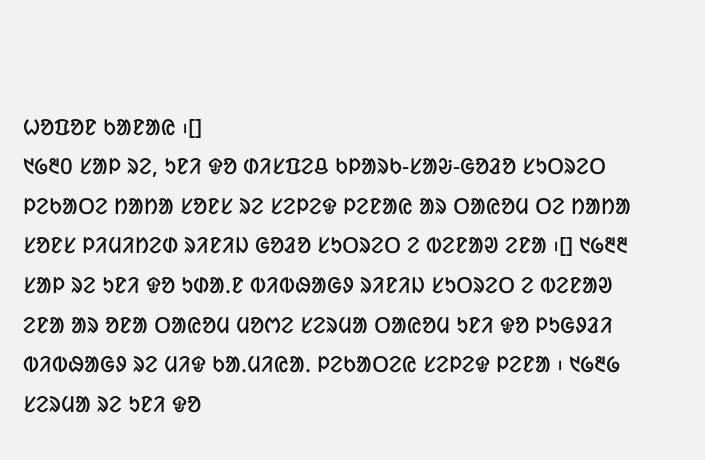ᱦᱚᱯᱚᱱ ᱠᱟᱱᱟᱭ ᱾[]
᱑᱙᱓᱐ ᱥᱟᱞ ᱨᱮ, ᱩᱱᱤ ᱫᱚ ᱰᱤᱥᱯᱮᱪ ᱠᱞᱟᱨᱠ-ᱥᱟᱶ-ᱜᱚᱲᱚ ᱥᱩᱛᱨᱮᱛ ᱞᱮᱠᱟᱛᱮ ᱴᱟᱴᱟ ᱥᱚᱱᱥ ᱨᱮ ᱥᱮᱞᱮᱫ ᱞᱮᱱᱟᱭ ᱟᱨ ᱛᱟᱭᱚᱢ ᱛᱮ ᱴᱟᱴᱟ ᱥᱚᱱᱥ ᱞᱤᱢᱤᱴᱮᱰ ᱨᱤᱱᱤᱡ ᱜᱚᱲᱚ ᱥᱩᱛᱨᱮᱛ ᱮ ᱵᱮᱱᱟᱣ ᱮᱱᱟ ᱾[] ᱑᱙᱓᱓ ᱥᱟᱞ ᱨᱮ ᱩᱱᱤ ᱫᱚ ᱩᱰᱟᱹᱱ ᱵᱤᱵᱷᱟᱜᱽ ᱨᱤᱱᱤᱡ ᱥᱩᱛᱨᱮᱛ ᱮ ᱵᱮᱱᱟᱣ ᱮᱱᱟ ᱟᱨ ᱚᱱᱟ ᱛᱟᱭᱚᱢ ᱢᱚᱬᱮ ᱥᱮᱨᱢᱟ ᱛᱟᱭᱚᱢ ᱩᱱᱤ ᱫᱚ ᱞᱩᱜᱽᱲᱤ ᱵᱤᱵᱷᱟᱜᱽ ᱨᱮ ᱢᱤᱫ ᱠᱟᱹᱢᱤᱭᱟᱹ ᱞᱮᱠᱟᱛᱮᱭ ᱥᱮᱞᱮᱫ ᱞᱮᱱᱟ ᱾ ᱑᱙᱓᱙ ᱥᱮᱨᱢᱟ ᱨᱮ ᱩᱱᱤ ᱫᱚ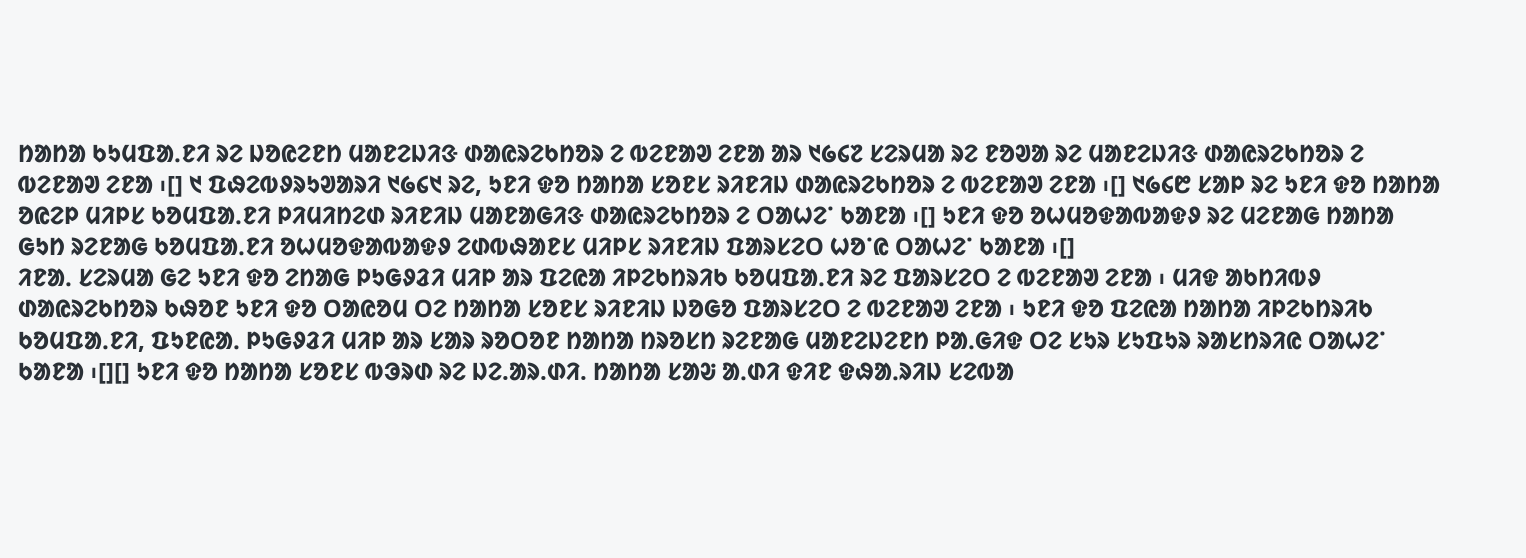ᱴᱟᱴᱟ ᱠᱩᱢᱯᱟᱹᱱᱤ ᱨᱮ ᱡᱚᱭᱮᱱᱴ ᱢᱟᱱᱮᱡᱤᱝ ᱰᱟᱭᱨᱮᱠᱴᱚᱨ ᱮ ᱵᱮᱱᱟᱣ ᱮᱱᱟ ᱟᱨ ᱑᱙᱔᱗ ᱥᱮᱨᱢᱟ ᱨᱮ ᱱᱚᱣᱟ ᱨᱮ ᱢᱟᱱᱮᱡᱤᱝ ᱰᱟᱭᱨᱮᱠᱴᱚᱨ ᱮ ᱵᱮᱱᱟᱣ ᱮᱱᱟ ᱾[] ᱑ ᱯᱷᱮᱵᱽᱨᱩᱣᱟᱨᱤ ᱑᱙᱔᱑ ᱨᱮ, ᱩᱱᱤ ᱫᱚ ᱴᱟᱴᱟ ᱥᱚᱱᱥ ᱨᱤᱱᱤᱡ ᱰᱟᱭᱨᱮᱠᱴᱚᱨ ᱮ ᱵᱮᱱᱟᱣ ᱮᱱᱟ ᱾[] ᱑᱙᱔᱘ ᱥᱟᱞ ᱨᱮ ᱩᱱᱤ ᱫᱚ ᱴᱟᱴᱟ ᱚᱭᱮᱞ ᱢᱤᱞᱥ ᱠᱚᱢᱯᱟᱹᱱᱤ ᱞᱤᱢᱤᱴᱮᱰ ᱨᱤᱱᱤᱡ ᱢᱟᱱᱟᱜᱤᱝ ᱰᱟᱭᱨᱮᱠᱴᱚᱨ ᱮ ᱛᱟᱦᱮᱸ ᱠᱟᱱᱟ ᱾[] ᱩᱱᱤ ᱫᱚ ᱚᱦᱢᱚᱫᱟᱵᱟᱫᱽ ᱨᱮ ᱢᱮᱱᱟᱜ ᱴᱟᱴᱟ ᱜᱩᱴ ᱨᱮᱱᱟᱜ ᱠᱚᱢᱯᱟᱹᱱᱤ ᱚᱦᱢᱚᱫᱟᱵᱟᱫᱽ ᱮᱰᱵᱷᱟᱱᱥ ᱢᱤᱞᱥ ᱨᱤᱱᱤᱡ ᱯᱟᱨᱥᱮᱛ ᱦᱚᱸᱭ ᱛᱟᱦᱮᱸ ᱠᱟᱱᱟ ᱾[]
ᱤᱱᱟᱹ ᱥᱮᱨᱢᱟ ᱜᱮ ᱩᱱᱤ ᱫᱚ ᱮᱴᱟᱜ ᱞᱩᱜᱽᱲᱤ ᱢᱤᱞ ᱟᱨ ᱯᱮᱭᱟ ᱤᱞᱮᱠᱴᱨᱤᱠ ᱠᱚᱢᱯᱟᱹᱱᱤ ᱨᱮ ᱯᱟᱨᱥᱮᱛ ᱮ ᱵᱮᱱᱟᱣ ᱮᱱᱟ ᱾ ᱢᱤᱫ ᱟᱠᱴᱤᱵᱽ ᱰᱟᱭᱨᱮᱠᱴᱚᱨ ᱠᱷᱚᱱ ᱩᱱᱤ ᱫᱚ ᱛᱟᱭᱚᱢ ᱛᱮ ᱴᱟᱴᱟ ᱥᱚᱱᱥ ᱨᱤᱱᱤᱡ ᱡᱚᱜᱚ ᱯᱟᱨᱥᱮᱛ ᱮ ᱵᱮᱱᱟᱣ ᱮᱱᱟ ᱾ ᱩᱱᱤ ᱫᱚ ᱯᱮᱭᱟ ᱴᱟᱴᱟ ᱤᱞᱮᱠᱴᱨᱤᱠ ᱠᱚᱢᱯᱟᱹᱱᱤ, ᱯᱩᱱᱭᱟᱹ ᱞᱩᱜᱽᱲᱤ ᱢᱤᱞ ᱟᱨ ᱥᱟᱨ ᱨᱚᱛᱚᱱ ᱴᱟᱴᱟ ᱴᱨᱚᱥᱴ ᱨᱮᱱᱟᱜ ᱢᱟᱱᱮᱡᱮᱱᱴ ᱞᱟᱹᱜᱤᱫ ᱛᱮ ᱥᱩᱨ ᱥᱩᱯᱩᱨ ᱨᱟᱥᱴᱨᱤᱭ ᱛᱟᱦᱮᱸ ᱠᱟᱱᱟ ᱾[][] ᱩᱱᱤ ᱫᱚ ᱴᱟᱴᱟ ᱥᱚᱱᱥ ᱵᱳᱨᱰ ᱨᱮ ᱡᱮ.ᱟᱨ.ᱰᱤ. ᱴᱟᱴᱟ ᱥᱟᱶ ᱟᱹᱰᱤ ᱫᱤᱱ ᱫᱷᱟᱹᱨᱤᱡ ᱥᱮᱵᱟ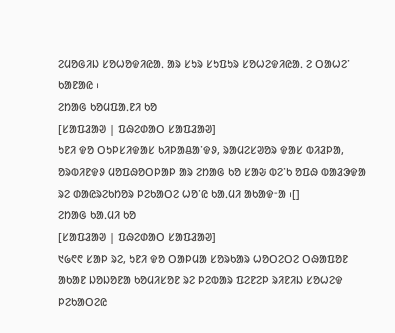ᱮᱢᱚᱜᱤᱡ ᱥᱚᱦᱚᱫᱤᱭᱟᱹ ᱟᱨ ᱥᱩᱨ ᱥᱩᱯᱩᱨ ᱥᱚᱦᱮᱫᱤᱭᱟᱹ ᱮ ᱛᱟᱦᱮᱸ ᱠᱟᱱᱟᱭ ᱾
ᱮᱴᱟᱜ ᱠᱚᱢᱯᱟᱹᱱᱤ ᱠᱚ
[ᱥᱟᱯᱲᱟᱣ | ᱯᱷᱮᱰᱟᱛ ᱥᱟᱯᱲᱟᱣ]
ᱩᱱᱤ ᱫᱚ ᱛᱩᱞᱥᱤᱫᱟᱥ ᱠᱤᱞᱟᱪᱟᱸᱫᱽ, ᱨᱟᱢᱮᱥᱣᱚᱨ ᱫᱟᱥ ᱵᱤᱲᱞᱟ, ᱚᱨᱵᱤᱱᱫᱽ ᱢᱚᱯᱷᱚᱛᱞᱟᱞ ᱟᱨ ᱮᱴᱟᱜ ᱠᱚ ᱥᱟᱶ ᱵᱮᱸᱠ ᱚᱯᱷ ᱵᱟᱲᱳᱫᱟ ᱨᱮ ᱰᱟᱭᱨᱮᱠᱴᱚᱨ ᱞᱮᱠᱟᱛᱮ ᱦᱚᱸᱭ ᱠᱟᱹᱢᱤ ᱟᱠᱟᱫᱼᱟ ᱾[]
ᱮᱴᱟᱜ ᱠᱟᱹᱢᱤ ᱠᱚ
[ᱥᱟᱯᱲᱟᱣ | ᱯᱷᱮᱰᱟᱛ ᱥᱟᱯᱲᱟᱣ]
᱑᱙᱖᱖ ᱥᱟᱞ ᱨᱮ, ᱩᱱᱤ ᱫᱚ ᱛᱟᱞᱢᱟ ᱥᱚᱨᱠᱟᱨ ᱦᱚᱛᱮᱛᱮ ᱛᱷᱟᱯᱚᱱ ᱟᱠᱟᱱ ᱡᱚᱡᱚᱱᱟ ᱠᱚᱢᱤᱥᱚᱱ ᱨᱮ ᱞᱮᱵᱟᱨ ᱯᱮᱱᱮᱞ ᱨᱤᱱᱤᱡ ᱥᱚᱦᱮᱫ ᱞᱮᱠᱟᱛᱮᱭ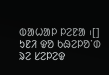ᱵᱟᱦᱟᱞ ᱞᱮᱱᱟ ᱾[]
ᱩᱱᱤ ᱫᱚ ᱠᱷᱮᱞᱚᱸᱰ ᱨᱮ ᱥᱮᱞᱮᱫ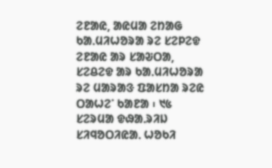ᱮᱱᱟᱭ, ᱟᱭᱢᱟ ᱮᱴᱟᱜ ᱠᱟᱹᱢᱤᱦᱚᱨᱟ ᱨᱮ ᱥᱮᱞᱮᱫ ᱮᱱᱟᱭ ᱟᱨ ᱥᱟᱶᱛᱟ, ᱥᱮᱪᱮᱫ ᱟᱨ ᱠᱟᱹᱢᱤᱦᱚᱨᱟ ᱨᱮ ᱢᱟᱨᱟᱝ ᱯᱟᱥᱴᱟ ᱨᱮᱭ ᱛᱟᱦᱮᱸ ᱠᱟᱱᱟ ᱾ ᱑᱕ ᱥᱮᱨᱢᱟ ᱫᱷᱟᱹᱨᱤᱡ ᱥᱤᱧᱚᱛᱤᱭᱟᱹ ᱦᱚᱠᱤ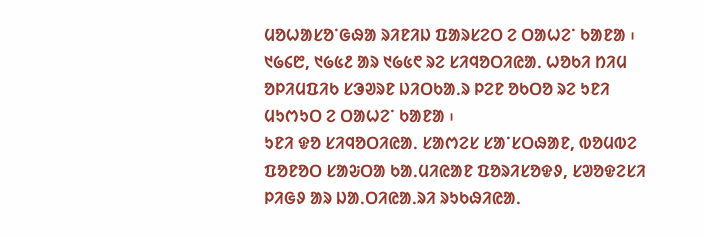ᱢᱚᱦᱟᱥᱚᱸᱜᱷᱟ ᱨᱤᱱᱤᱡ ᱯᱟᱨᱥᱮᱛ ᱮ ᱛᱟᱦᱮᱸ ᱠᱟᱱᱟ ᱾ ᱑᱙᱔᱘, ᱑᱙᱕᱒ ᱟᱨ ᱑᱙᱕᱖ ᱨᱮ ᱥᱤᱧᱚᱛᱤᱭᱟᱹ ᱦᱚᱠᱤ ᱴᱤᱢ ᱚᱞᱤᱢᱯᱤᱠ ᱥᱳᱣᱨᱱ ᱡᱤᱛᱠᱟᱹᱨ ᱞᱮᱱ ᱚᱠᱛᱚ ᱨᱮ ᱩᱱᱤ ᱢᱩᱬᱩᱛ ᱮ ᱛᱟᱦᱮᱸ ᱠᱟᱱᱟ ᱾
ᱩᱱᱤ ᱫᱚ ᱥᱤᱧᱚᱛᱤᱭᱟᱹ ᱥᱟᱬᱮᱥ ᱥᱟᱸᱥᱛᱷᱟᱱ, ᱵᱚᱢᱵᱮ ᱯᱚᱱᱚᱛ ᱥᱟᱶᱛᱟ ᱠᱟᱹᱢᱤᱭᱟᱱ ᱯᱚᱨᱤᱥᱚᱫᱽ, ᱥᱣᱚᱫᱮᱥᱤ ᱞᱤᱜᱽ ᱟᱨ ᱡᱟᱹᱛᱤᱭᱟᱹᱨᱤ ᱨᱩᱠᱷᱤᱭᱟᱹ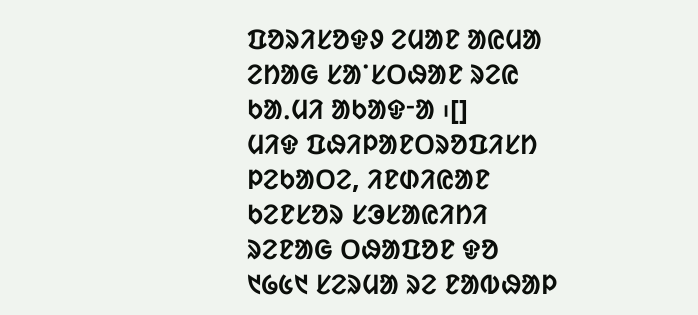ᱯᱚᱨᱤᱥᱚᱫᱽ ᱮᱢᱟᱱ ᱟᱭᱢᱟ ᱮᱴᱟᱜ ᱥᱟᱸᱥᱛᱷᱟᱱ ᱨᱮᱭ ᱠᱟᱹᱢᱤ ᱟᱠᱟᱫᱼᱟ ᱾[]
ᱢᱤᱫ ᱯᱷᱤᱞᱟᱱᱛᱨᱚᱯᱤᱥᱴ ᱞᱮᱠᱟᱛᱮ, ᱤᱱᱰᱤᱭᱟᱱ ᱠᱮᱱᱥᱚᱨ ᱥᱳᱥᱟᱭᱤᱴᱤ ᱨᱮᱱᱟᱜ ᱛᱷᱟᱯᱚᱱ ᱫᱚ ᱑᱙᱕᱑ ᱥᱮᱨᱢᱟ ᱨᱮ ᱱᱟᱵᱷᱟᱞ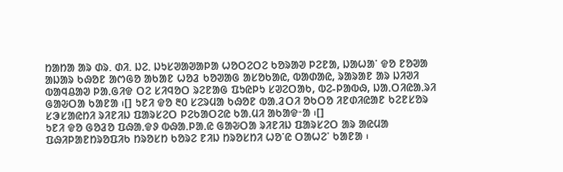ᱴᱟᱴᱟ ᱟᱨ ᱰᱨ. ᱰᱤ. ᱡᱮ. ᱡᱩᱥᱣᱟᱣᱟᱞᱟ ᱦᱚᱛᱮᱛᱮ ᱠᱚᱨᱟᱣ ᱞᱮᱱᱟ, ᱡᱟᱦᱟᱸ ᱫᱚ ᱱᱚᱣᱟ ᱟᱡᱟᱨ ᱠᱷᱚᱱ ᱟᱬᱜᱚ ᱟᱠᱟᱱ ᱦᱚᱲ ᱠᱚᱣᱟᱜ ᱟᱥᱚᱠᱟᱭ, ᱵᱟᱰᱟᱭ, ᱨᱟᱨᱟᱱ ᱟᱨ ᱡᱤᱣᱤ ᱵᱟᱧᱪᱟᱣ ᱞᱟᱹᱜᱤᱫ ᱛᱮ ᱥᱤᱧᱚᱛ ᱨᱮᱱᱟᱜ ᱯᱩᱭᱞᱩ ᱥᱣᱮᱛᱟᱠ, ᱵᱮ-ᱞᱟᱵᱷ, ᱡᱟᱹᱛᱤᱭᱟᱹᱨᱤ ᱜᱟᱶᱛᱟ ᱠᱟᱱᱟ ᱾[] ᱩᱱᱤ ᱫᱚ ᱓᱐ ᱥᱮᱨᱢᱟ ᱠᱷᱚᱱ ᱵᱟᱹᱲᱛᱤ ᱚᱠᱛᱚ ᱤᱱᱰᱤᱭᱟᱱ ᱠᱮᱱᱥᱚᱨ ᱥᱳᱥᱟᱭᱴᱤ ᱨᱤᱱᱤᱡ ᱯᱟᱨᱥᱮᱛ ᱞᱮᱠᱟᱛᱮᱭ ᱠᱟᱹᱢᱤ ᱟᱠᱟᱫᱼᱟ ᱾[]
ᱩᱱᱤ ᱫᱚ ᱜᱚᱲᱚ ᱯᱷᱟᱹᱫᱽ ᱵᱷᱟᱹᱞᱟᱹᱭ ᱜᱟᱶᱛᱟ ᱨᱤᱱᱤᱡ ᱯᱟᱨᱥᱮᱛ ᱟᱨ ᱟᱭᱢᱟ ᱯᱷᱤᱞᱟᱱᱴᱨᱚᱯᱤᱠ ᱴᱨᱚᱥᱴ ᱠᱚᱨᱮ ᱱᱤᱡ ᱴᱨᱚᱥᱴᱤ ᱦᱚᱸᱭ ᱛᱟᱦᱮᱸ ᱠᱟᱱᱟ ᱾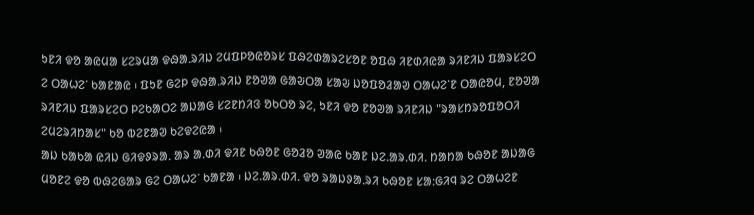ᱩᱱᱤ ᱫᱚ ᱟᱭᱢᱟ ᱥᱮᱨᱢᱟ ᱫᱷᱟᱹᱨᱤᱡ ᱮᱢᱯᱞᱚᱭᱚᱨᱥ ᱯᱷᱮᱰᱟᱨᱮᱥᱚᱱ ᱚᱯᱷ ᱤᱱᱰᱤᱭᱟ ᱨᱤᱱᱤᱡ ᱯᱟᱨᱥᱮᱛ ᱮ ᱛᱟᱦᱮᱸ ᱠᱟᱱᱟᱭ ᱾ ᱯᱩᱱ ᱜᱮᱞ ᱫᱷᱟᱹᱨᱤᱡ ᱱᱚᱣᱟ ᱜᱟᱶᱛᱟ ᱥᱟᱶ ᱡᱚᱯᱚᱲᱟᱣ ᱛᱟᱦᱮᱸᱱ ᱛᱟᱭᱚᱢ, ᱱᱚᱣᱟ ᱨᱤᱱᱤᱡ ᱯᱟᱨᱥᱮᱛ ᱞᱮᱠᱟᱛᱮ ᱟᱡᱟᱜ ᱥᱮᱱᱴᱤᱝ ᱚᱠᱛᱚ ᱨᱮ, ᱩᱱᱤ ᱫᱚ ᱱᱚᱣᱟ ᱨᱤᱱᱤᱡ "ᱨᱟᱥᱴᱨᱚᱯᱚᱛᱤ ᱮᱢᱮᱨᱤᱴᱟᱥ" ᱠᱚ ᱵᱮᱱᱟᱣ ᱠᱮᱫᱮᱭᱟ ᱾
ᱟᱡ ᱠᱟᱠᱟ ᱭᱤᱡ ᱜᱤᱫᱽᱨᱟᱹ ᱟᱨ ᱟᱹᱰᱤ ᱫᱤᱱ ᱠᱷᱚᱱ ᱜᱚᱲᱚ ᱣᱟᱭ ᱠᱟᱱ ᱡᱮ.ᱟᱨ.ᱰᱤ. ᱴᱟᱴᱟ ᱠᱷᱚᱱ ᱟᱡᱟᱜ ᱢᱚᱱᱮ ᱫᱚ ᱵᱷᱮᱜᱟᱨ ᱜᱮ ᱛᱟᱦᱮᱸ ᱠᱟᱱᱟ ᱾ ᱡᱮ.ᱟᱨ.ᱰᱤ. ᱫᱚ ᱨᱟᱡᱽᱟᱹᱨᱤ ᱠᱷᱚᱱ ᱥᱟᱺᱜᱤᱧ ᱨᱮ ᱛᱟᱦᱮᱱ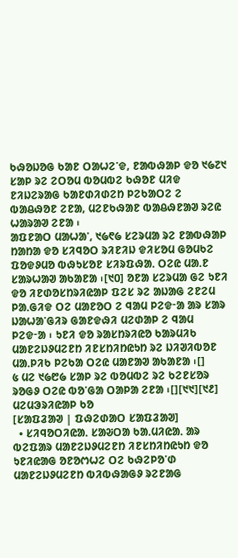ᱠᱷᱚᱡᱚᱜ ᱠᱟᱱ ᱛᱟᱦᱮᱸᱫ, ᱱᱟᱵᱷᱟᱞ ᱫᱚ ᱑᱙᱗᱑ ᱥᱟᱞ ᱨᱮ ᱮᱛᱚᱢ ᱵᱚᱢᱵᱮ ᱠᱷᱚᱱ ᱢᱤᱫ ᱱᱤᱡᱮᱨᱟᱜ ᱠᱟᱱᱰᱤᱰᱮᱴ ᱞᱮᱠᱟᱛᱮ ᱮ ᱵᱟᱪᱷᱚᱱ ᱮᱱᱟ, ᱢᱮᱱᱠᱷᱟᱱ ᱵᱟᱪᱷᱱᱟᱣ ᱨᱮᱭ ᱦᱟᱨᱟᱣ ᱮᱱᱟ ᱾
ᱟᱯᱱᱟᱛ ᱢᱟᱦᱟᱸ, ᱑᱙᱖᱙ ᱥᱮᱨᱢᱟ ᱨᱮ ᱱᱟᱵᱷᱟᱞ ᱴᱟᱴᱟ ᱫᱚ ᱥᱤᱧᱚᱛ ᱨᱤᱱᱤᱡ ᱫᱤᱥᱚᱢ ᱜᱚᱢᱠᱮ ᱯᱚᱫᱽᱢᱚ ᱵᱷᱩᱥᱚᱱ ᱥᱤᱨᱯᱷᱟᱹ ᱛᱮᱭ ᱢᱟᱹᱱ ᱥᱟᱨᱦᱟᱣ ᱟᱠᱟᱱᱟ ᱾[᱑᱐] ᱚᱱᱟ ᱥᱮᱨᱢᱟ ᱜᱮ ᱩᱱᱤ ᱫᱚ ᱤᱱᱰᱚᱥᱴᱨᱤᱭᱟᱞ ᱯᱮᱥ ᱨᱮ ᱟᱡᱟᱜ ᱮᱱᱮᱢ ᱞᱟᱹᱜᱤᱫ ᱛᱮ ᱢᱟᱱᱚᱛ ᱮ ᱧᱟᱢ ᱞᱮᱫᱼᱟ ᱟᱨ ᱥᱟᱨ ᱡᱟᱦᱟᱸᱜᱤᱨ ᱜᱟᱱᱫᱷᱤ ᱢᱮᱰᱟᱞ ᱮ ᱧᱟᱢ ᱞᱮᱫᱼᱟ ᱾ ᱩᱱᱤ ᱫᱚ ᱨᱟᱥᱴᱨᱤᱭᱚ ᱠᱟᱨᱢᱤᱠ ᱢᱟᱱᱮᱡᱽᱢᱮᱱᱴ ᱤᱱᱥᱴᱤᱴᱭᱩᱴ ᱨᱮ ᱡᱤᱣᱤᱵᱚᱱ ᱢᱟᱹᱞᱤᱠ ᱞᱮᱠᱟ ᱛᱮᱭ ᱢᱟᱱᱟᱣ ᱟᱠᱟᱱᱟ ᱾[]
᱕ ᱢᱮ ᱑᱙᱘᱙ ᱥᱟᱞ ᱨᱮ ᱵᱚᱢᱵᱮ ᱨᱮ ᱠᱮᱱᱥᱚᱨ ᱨᱚᱜᱽ ᱛᱮᱭ ᱵᱚᱸᱜᱟ ᱛᱟᱞᱟ ᱮᱱᱟ ᱾[][᱑᱑][᱑᱒]
ᱢᱮᱢᱳᱨᱤᱭᱟᱞ ᱠᱚ
[ᱥᱟᱯᱲᱟᱣ | ᱯᱷᱮᱰᱟᱛ ᱥᱟᱯᱲᱟᱣ]
  • ᱥᱤᱧᱚᱛᱤᱭᱟᱹ ᱥᱟᱶᱛᱟ ᱠᱟᱹᱢᱤᱭᱟᱹ ᱟᱨ ᱵᱮᱯᱟᱨ ᱢᱟᱱᱮᱡᱽᱢᱮᱱᱴ ᱤᱱᱥᱴᱤᱴᱭᱩᱴ ᱫᱚ ᱩᱱᱤᱭᱟᱜ ᱚᱱᱚᱬᱦᱮ ᱛᱮ ᱠᱷᱮᱞᱚᱸᱰ ᱢᱟᱱᱮᱡᱽᱢᱮᱱᱴ ᱵᱤᱵᱷᱟᱜᱽ ᱨᱮᱱᱟᱜ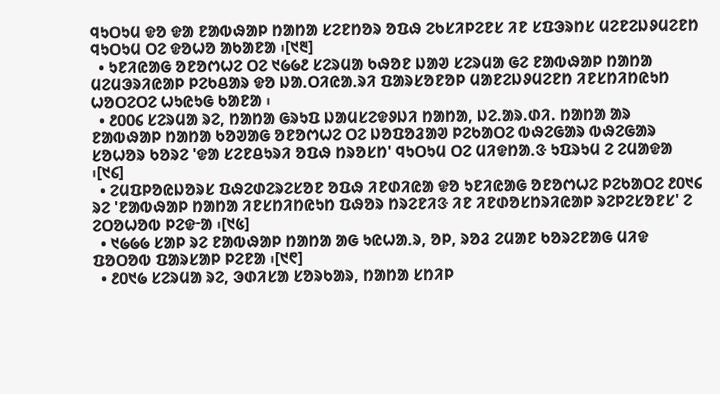ᱧᱩᱛᱩᱢ ᱫᱚ ᱫᱟ ᱱᱟᱵᱷᱟᱞ ᱴᱟᱴᱟ ᱥᱮᱱᱴᱚᱨ ᱚᱯᱷ ᱮᱠᱥᱤᱞᱮᱱᱥ ᱤᱱ ᱥᱯᱳᱨᱴᱥ ᱢᱮᱱᱮᱡᱽᱢᱮᱱᱴ ᱧᱩᱛᱩᱢ ᱛᱮ ᱫᱚᱦᱚ ᱟᱠᱟᱱᱟ ᱾[᱑᱓]
  • ᱩᱱᱤᱭᱟᱜ ᱚᱱᱚᱬᱦᱮ ᱛᱮ ᱑᱙᱙᱒ ᱥᱮᱨᱢᱟ ᱠᱷᱚᱱ ᱡᱟᱣ ᱥᱮᱨᱢᱟ ᱜᱮ ᱱᱟᱵᱷᱟᱞ ᱴᱟᱴᱟ ᱢᱮᱢᱳᱨᱤᱭᱟᱞ ᱞᱮᱠᱪᱟᱨ ᱫᱚ ᱡᱟᱹᱛᱤᱭᱟᱹᱨᱤ ᱯᱟᱨᱥᱚᱱᱚᱞ ᱢᱟᱱᱮᱡᱽᱢᱮᱱᱴ ᱤᱱᱥᱴᱤᱴᱭᱩᱴ ᱦᱚᱛᱮᱛᱮ ᱦᱩᱭᱩᱜ ᱠᱟᱱᱟ ᱾
  • ᱒᱐᱐᱔ ᱥᱮᱨᱢᱟ ᱨᱮ, ᱴᱟᱴᱟ ᱜᱨᱩᱯ ᱡᱟᱢᱥᱮᱫᱽᱡᱤ ᱴᱟᱴᱟ, ᱡᱮ.ᱟᱨ.ᱰᱤ. ᱴᱟᱴᱟ ᱟᱨ ᱱᱟᱵᱷᱟᱞ ᱴᱟᱴᱟ ᱠᱚᱣᱟᱜ ᱚᱱᱚᱬᱦᱮ ᱛᱮ ᱡᱚᱯᱚᱲᱟᱣ ᱞᱮᱠᱟᱛᱮ ᱵᱷᱮᱜᱟᱨ ᱵᱷᱮᱜᱟᱨ ᱥᱚᱦᱚᱨ ᱠᱚᱨᱮ 'ᱫᱟ ᱥᱮᱱᱪᱩᱨᱤ ᱚᱯᱷ ᱴᱨᱚᱥᱴ' ᱧᱩᱛᱩᱢ ᱛᱮ ᱢᱤᱫᱴᱟᱹᱝ ᱩᱯᱨᱩᱢ ᱮ ᱮᱢᱟᱫᱟ ᱾[᱑᱔]
  • ᱮᱢᱯᱞᱚᱭᱡᱚᱨᱥ ᱯᱷᱮᱰᱮᱨᱮᱥᱚᱱ ᱚᱯᱷ ᱤᱱᱰᱤᱭᱟ ᱫᱚ ᱩᱱᱤᱭᱟᱜ ᱚᱱᱚᱬᱦᱮ ᱞᱮᱠᱟᱛᱮ ᱒᱐᱑᱔ ᱨᱮ 'ᱱᱟᱵᱷᱟᱞ ᱴᱟᱴᱟ ᱤᱱᱥᱴᱤᱴᱭᱩᱴ ᱯᱷᱚᱨ ᱴᱨᱮᱱᱤᱝ ᱤᱱ ᱤᱱᱰᱚᱥᱴᱨᱤᱭᱟᱞ ᱨᱮᱞᱮᱥᱚᱱᱥ' ᱮ ᱮᱛᱚᱦᱚᱵ ᱞᱮᱫᱼᱟ ᱾[᱑᱕]
  • ᱑᱙᱙᱙ ᱥᱟᱞ ᱨᱮ ᱱᱟᱵᱷᱟᱞ ᱴᱟᱴᱟ ᱟᱜ ᱩᱭᱦᱟᱹᱨ, ᱚᱞ, ᱨᱚᱲ ᱮᱢᱟᱱ ᱠᱚᱨᱮᱱᱟᱜ ᱢᱤᱫ ᱯᱚᱛᱚᱵ ᱯᱟᱨᱥᱟᱞ ᱞᱮᱱᱟ ᱾[᱑᱖]
  • ᱒᱐᱑᱙ ᱥᱮᱨᱢᱟ ᱨᱮ, ᱳᱰᱤᱥᱟ ᱥᱚᱨᱠᱟᱨ, ᱴᱟᱴᱟ ᱥᱴᱤᱞ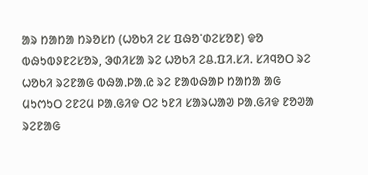ᱟᱨ ᱴᱟᱴᱟ ᱴᱨᱚᱥᱴ (ᱦᱚᱠᱤ ᱮᱥ ᱯᱷᱚᱸᱰᱮᱥᱚᱱ) ᱫᱚ ᱵᱷᱩᱵᱽᱱᱮᱥᱚᱨ, ᱳᱰᱤᱥᱟ ᱨᱮ ᱦᱚᱠᱤ ᱮᱪ.ᱯᱤ.ᱥᱤ. ᱥᱤᱧᱚᱛ ᱨᱮ ᱦᱚᱠᱤ ᱨᱮᱱᱟᱜ ᱵᱷᱟᱹᱞᱟᱹᱭ ᱨᱮ ᱱᱟᱵᱷᱟᱞ ᱴᱟᱴᱟ ᱟᱜ ᱢᱩᱬᱩᱛ ᱮᱱᱮᱢ ᱞᱟᱹᱜᱤᱫ ᱛᱮ ᱩᱱᱤ ᱥᱟᱨᱦᱟᱣ ᱞᱟᱹᱜᱤᱫ ᱱᱚᱣᱟ ᱨᱮᱱᱟᱜ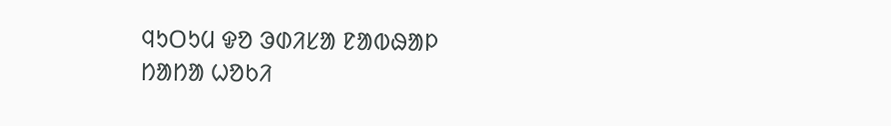ᱧᱩᱛᱩᱢ ᱫᱚ ᱳᱰᱤᱥᱟ ᱱᱟᱵᱷᱟᱞ ᱴᱟᱴᱟ ᱦᱚᱠᱤ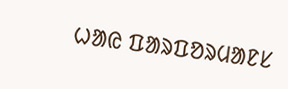ᱦᱟᱭ ᱯᱟᱨᱯᱚᱨᱢᱟᱱᱥ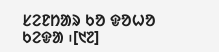ᱥᱮᱱᱴᱟᱨ ᱠᱚ ᱫᱚᱦᱚ ᱠᱮᱫᱟ ᱾[᱑᱗]